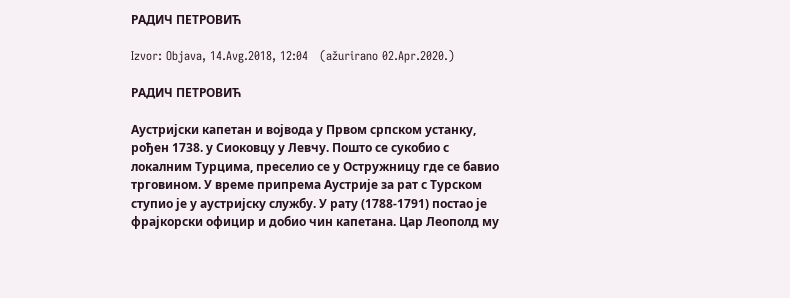РАДИЧ ПЕТРОВИЋ

Izvor: Objava, 14.Avg.2018, 12:04   (ažurirano 02.Apr.2020.)

РАДИЧ ПЕТРОВИЋ

Аустријски капетан и војвода у Првом српском устанку, рођен 1738. у Сиоковцу у Левчу. Пошто се сукобио с локалним Турцима, преселио се у Остружницу где се бавио трговином. У време припрема Аустрије за рат с Турском ступио је у аустријску службу. У рату (1788-1791) постао је фрајкорски официр и добио чин капетана. Цар Леополд му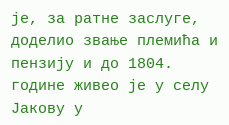је, за ратне заслуге, доделио звање племића и пензију и до 1804. године живео је у селу Јакову у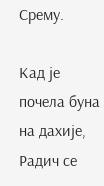Срему.

Кад је почела буна на дахије, Радич се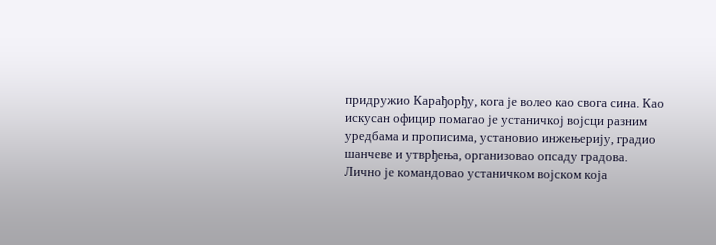придружио Карађорђу, кога је волео као свога сина. Као искусан официр помагао је устаничкој војсци разним уредбама и прописима, установио инжењерију, градио шанчеве и утврђења, организовао опсаду градова. Лично је командовао устаничком војском која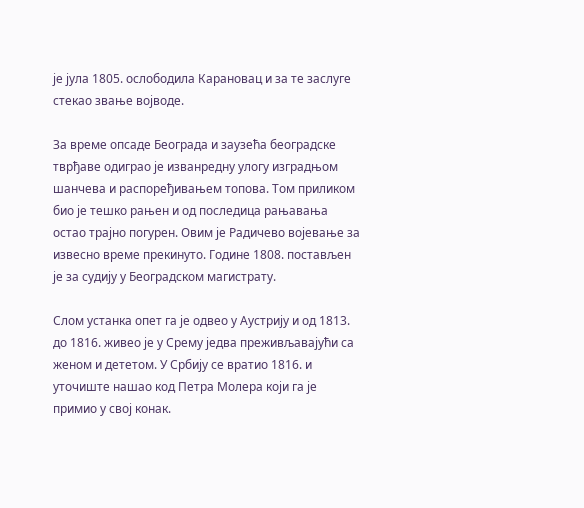је јула 1805. ослободила Карановац и за те заслуге стекао звање војводе.

За време опсаде Београда и заузећа београдске тврђаве одиграо је изванредну улогу изградњом шанчева и распоређивањем топова. Том приликом био је тешко рањен и од последица рањавања остао трајно погурен. Овим је Радичево војевање за извесно време прекинуто. Године 1808. постављен је за судију у Београдском магистрату.

Слом устанка опет га је одвео у Аустрију и од 1813. до 1816. живео је у Срему једва преживљавајући са женом и дететом. У Србију се вратио 1816. и уточиште нашао код Петра Молера који га је примио у свој конак.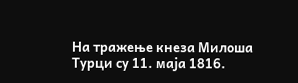На тражење кнеза Милоша Турци су 11. маја 1816.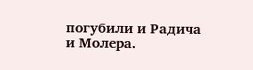погубили и Радича и Молера.